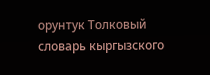орунтук Толковый словарь кыргызского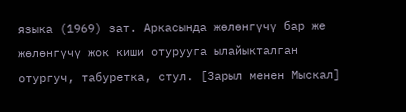языка (1969) зат. Аркасында жөлөнгүчү бар же жөлөнгүчү жок киши отурууга ылайыкталган отургуч, табуретка, стул. [Зарыл менен Мыскал]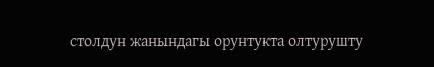столдун жанындагы орунтукта олтурушту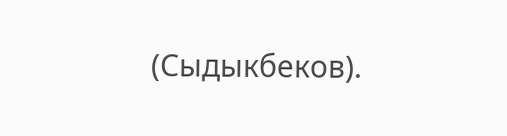(Сыдыкбеков).